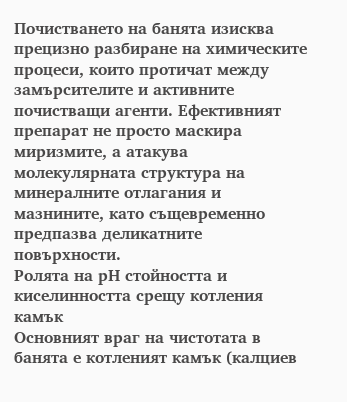Почистването на банята изисква прецизно разбиране на химическите процеси, които протичат между замърсителите и активните почистващи агенти. Ефективният препарат не просто маскира миризмите, а атакува молекулярната структура на минералните отлагания и мазнините, като същевременно предпазва деликатните повърхности.
Ролята на рН стойността и киселинността срещу котления камък
Основният враг на чистотата в банята е котленият камък (калциев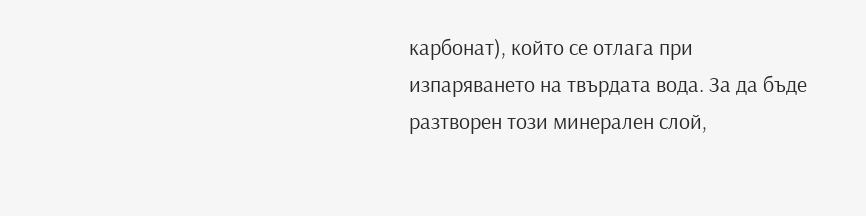карбонат), който се отлага при изпаряването на твърдата вода. За да бъде разтворен този минерален слой,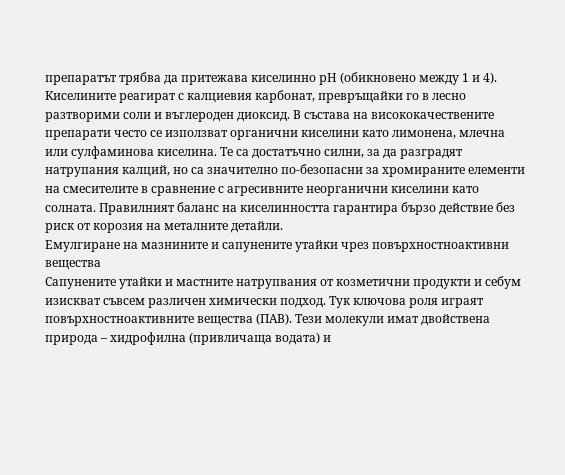препаратът трябва да притежава киселинно рН (обикновено между 1 и 4). Киселините реагират с калциевия карбонат, превръщайки го в лесно разтворими соли и въглероден диоксид. В състава на висококачествените препарати често се използват органични киселини като лимонена, млечна или сулфаминова киселина. Те са достатъчно силни, за да разградят натрупания калций, но са значително по-безопасни за хромираните елементи на смесителите в сравнение с агресивните неорганични киселини като солната. Правилният баланс на киселинността гарантира бързо действие без риск от корозия на металните детайли.
Емулгиране на мазнините и сапунените утайки чрез повърхностноактивни вещества
Сапунените утайки и мастните натрупвания от козметични продукти и себум изискват съвсем различен химически подход. Тук ключова роля играят повърхностноактивните вещества (ПАВ). Тези молекули имат двойствена природа – хидрофилна (привличаща водата) и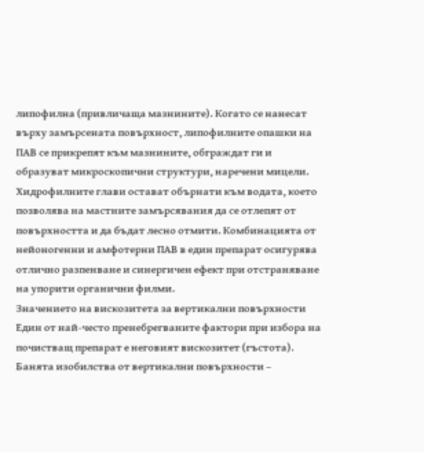липофилна (привличаща мазнините). Когато се нанесат върху замърсената повърхност, липофилните опашки на ПАВ се прикрепят към мазнините, обграждат ги и образуват микроскопични структури, наречени мицели. Хидрофилните глави остават обърнати към водата, което позволява на мастните замърсявания да се отлепят от повърхността и да бъдат лесно отмити. Комбинацията от нейоногенни и амфотерни ПАВ в един препарат осигурява отлично разпенване и синергичен ефект при отстраняване на упорити органични филми.
Значението на вискозитета за вертикални повърхности
Един от най-често пренебрегваните фактори при избора на почистващ препарат е неговият вискозитет (гъстота). Банята изобилства от вертикални повърхности –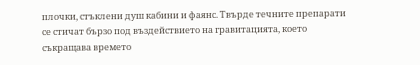плочки, стъклени душ кабини и фаянс. Твърде течните препарати се стичат бързо под въздействието на гравитацията, което съкращава времето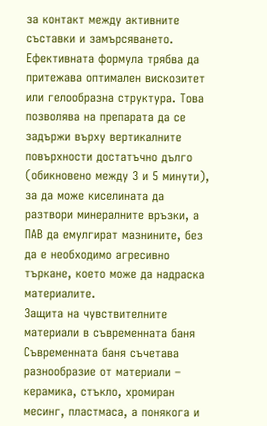за контакт между активните съставки и замърсяването. Ефективната формула трябва да притежава оптимален вискозитет или гелообразна структура. Това позволява на препарата да се задържи върху вертикалните повърхности достатъчно дълго (обикновено между 3 и 5 минути), за да може киселината да разтвори минералните връзки, а ПАВ да емулгират мазнините, без да е необходимо агресивно търкане, което може да надраска материалите.
Защита на чувствителните материали в съвременната баня
Съвременната баня съчетава разнообразие от материали – керамика, стъкло, хромиран месинг, пластмаса, а понякога и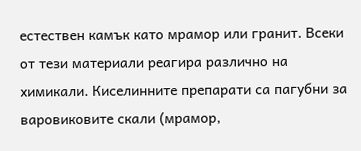естествен камък като мрамор или гранит. Всеки от тези материали реагира различно на химикали. Киселинните препарати са пагубни за варовиковите скали (мрамор,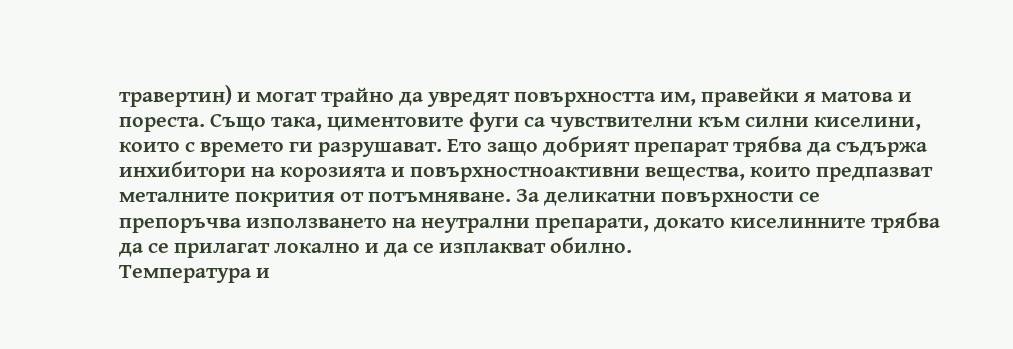травертин) и могат трайно да увредят повърхността им, правейки я матова и пореста. Също така, циментовите фуги са чувствителни към силни киселини, които с времето ги разрушават. Ето защо добрият препарат трябва да съдържа инхибитори на корозията и повърхностноактивни вещества, които предпазват металните покрития от потъмняване. За деликатни повърхности се препоръчва използването на неутрални препарати, докато киселинните трябва да се прилагат локално и да се изплакват обилно.
Температура и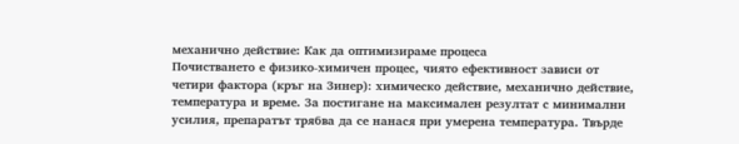механично действие: Как да оптимизираме процеса
Почистването е физико-химичен процес, чиято ефективност зависи от четири фактора (кръг на Зинер): химическо действие, механично действие, температура и време. За постигане на максимален резултат с минимални усилия, препаратът трябва да се нанася при умерена температура. Твърде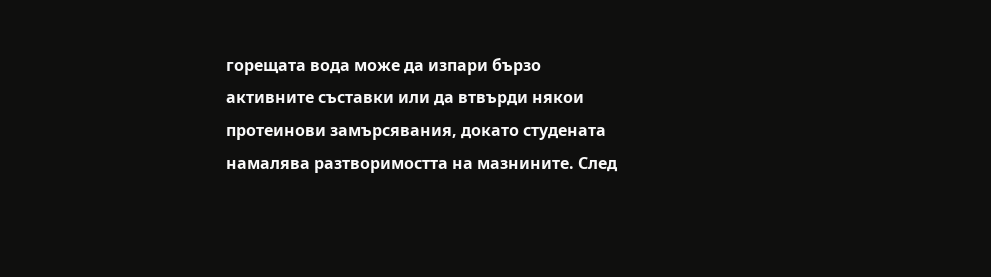горещата вода може да изпари бързо активните съставки или да втвърди някои протеинови замърсявания, докато студената намалява разтворимостта на мазнините. След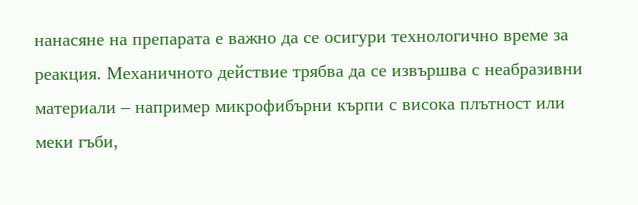нанасяне на препарата е важно да се осигури технологично време за реакция. Механичното действие трябва да се извършва с неабразивни материали – например микрофибърни кърпи с висока плътност или меки гъби,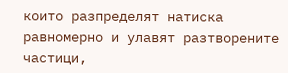които разпределят натиска равномерно и улавят разтворените частици,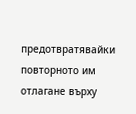предотвратявайки повторното им отлагане върху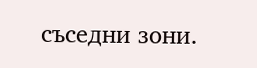съседни зони.